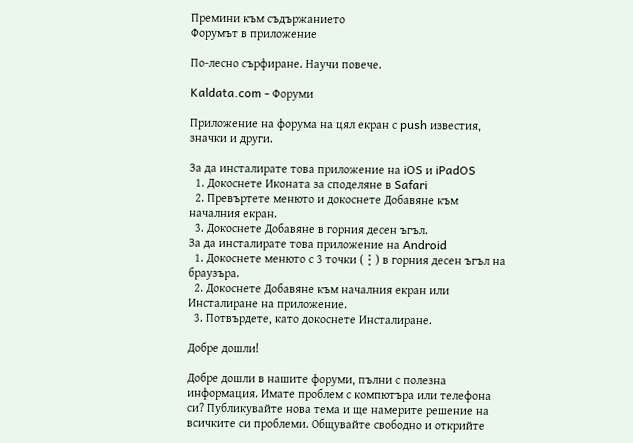Премини към съдържанието
Форумът в приложение

По-лесно сърфиране. Научи повече.

Kaldata.com - Форуми

Приложение на форума на цял екран с push известия, значки и други.

За да инсталирате това приложение на iOS и iPadOS
  1. Докоснете Иконата за споделяне в Safari
  2. Превъртете менюто и докоснете Добавяне към началния екран.
  3. Докоснете Добавяне в горния десен ъгъл.
За да инсталирате това приложение на Android
  1. Докоснете менюто с 3 точки (⋮) в горния десен ъгъл на браузъра.
  2. Докоснете Добавяне към началния екран или Инсталиране на приложение.
  3. Потвърдете, като докоснете Инсталиране.

Добре дошли!

Добре дошли в нашите форуми, пълни с полезна информация. Имате проблем с компютъра или телефона си? Публикувайте нова тема и ще намерите решение на всичките си проблеми. Общувайте свободно и открийте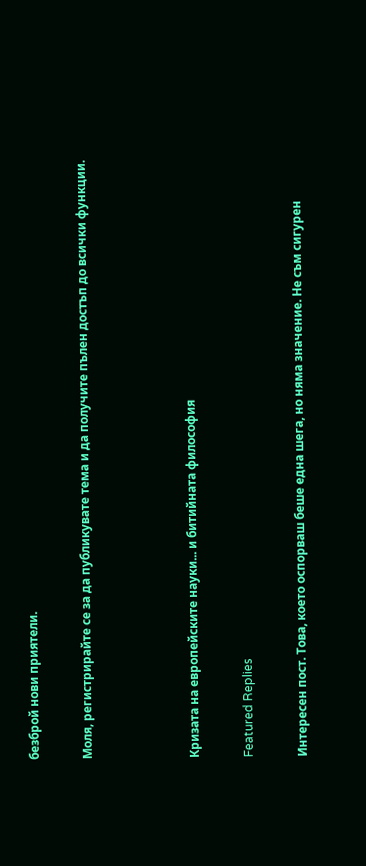безброй нови приятели.

Моля, регистрирайте се за да публикувате тема и да получите пълен достъп до всички функции.



Кризата на европейските науки... и битийната философия

Featured Replies

Интересен пост. Това, което оспорваш беше една шега, но няма значение. Не съм сигурен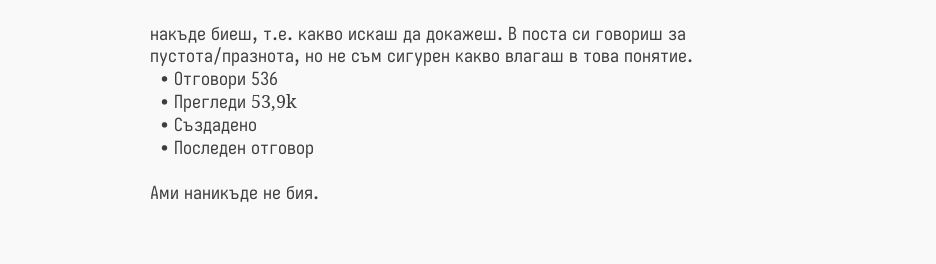накъде биеш, т.е. какво искаш да докажеш. В поста си говориш за пустота/празнота, но не съм сигурен какво влагаш в това понятие.
  • Отговори 536
  • Прегледи 53,9k
  • Създадено
  • Последен отговор

Ами наникъде не бия.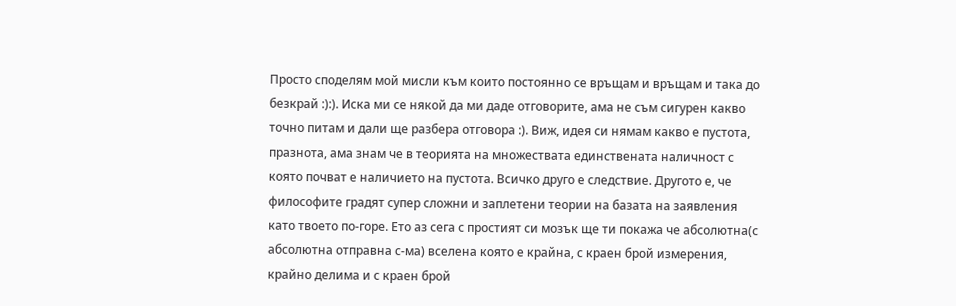Просто споделям мой мисли към които постоянно се връщам и връщам и така до безкрай :):). Иска ми се някой да ми даде отговорите, ама не съм сигурен какво точно питам и дали ще разбера отговора :). Виж, идея си нямам какво е пустота, празнота, ама знам че в теорията на множествата единствената наличност с която почват е наличието на пустота. Всичко друго е следствие. Другото е, че философите градят супер сложни и заплетени теории на базата на заявления като твоето по-горе. Ето аз сега с простият си мозък ще ти покажа че абсолютна(с абсолютна отправна с-ма) вселена която е крайна, с краен брой измерения, крайно делима и с краен брой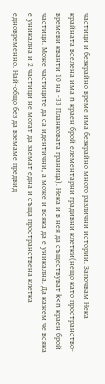частици и безкрайно време има безкрайно много различни истории. Започвам Нека крайната вселена има n краен брой елементарни градивни клетки(нещо като пространство-времеви кванти 10 на -33 Планковата граница). Нека и в нея да съществуват k<n краен брой частици. Може частиците да са идентични, а може и всяка да е уникална. Да кажем че всяка е уникална и 2 частици не могат да заемат една и съща пространствена клетка едновременно. Най-общо без да вземаме предвид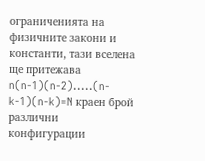ограниченията на физичните закони и константи, тази вселена ще притежава n(n-1)(n-2).....(n-k-1)(n-k)=N краен брой различни конфигурации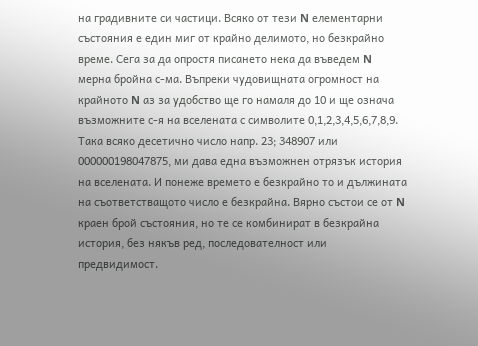на градивните си частици. Всяко от тези N елементарни състояния е един миг от крайно делимото, но безкрайно време. Сега за да опростя писането нека да въведем N мерна бройна с-ма. Въпреки чудовищната огромност на крайното N аз за удобство ще го намаля до 10 и ще означа възможните с-я на вселената с символите 0,1,2,3,4,5,6,7,8,9. Така всяко десетично число напр. 23; 348907 или 000000198047875, ми дава една възможнен отрязък история на вселената. И понеже времето е безкрайно то и дължината на съответстващото число е безкрайна. Вярно състои се от N краен брой състояния, но те се комбинират в безкрайна история, без някъв ред, последователност или предвидимост.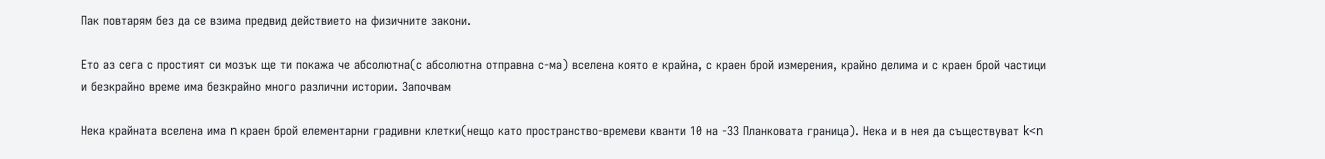Пак повтарям без да се взима предвид действието на физичните закони.

Ето аз сега с простият си мозък ще ти покажа че абсолютна(с абсолютна отправна с-ма) вселена която е крайна, с краен брой измерения, крайно делима и с краен брой частици и безкрайно време има безкрайно много различни истории. Започвам

Нека крайната вселена има n краен брой елементарни градивни клетки(нещо като пространство-времеви кванти 10 на -33 Планковата граница). Нека и в нея да съществуват k<n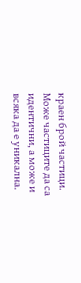краен брой частици. Може частиците да са идентични, а може и всяка да е уникална.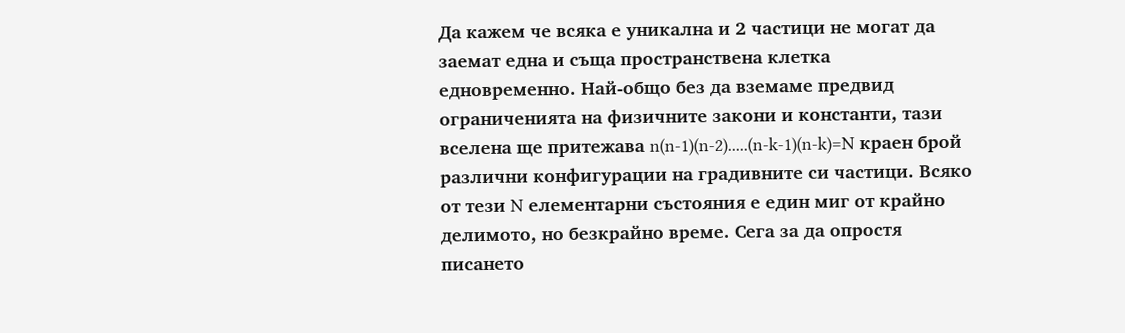Да кажем че всяка е уникална и 2 частици не могат да заемат една и съща пространствена клетка едновременно. Най-общо без да вземаме предвид ограниченията на физичните закони и константи, тази вселена ще притежава n(n-1)(n-2).....(n-k-1)(n-k)=N краен брой различни конфигурации на градивните си частици. Всяко от тези N елементарни състояния е един миг от крайно делимото, но безкрайно време. Сега за да опростя писането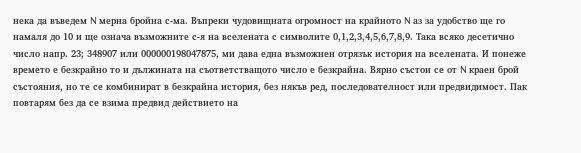нека да въведем N мерна бройна с-ма. Въпреки чудовищната огромност на крайното N аз за удобство ще го намаля до 10 и ще означа възможните с-я на вселената с символите 0,1,2,3,4,5,6,7,8,9. Така всяко десетично число напр. 23; 348907 или 000000198047875, ми дава една възможнен отрязък история на вселената. И понеже времето е безкрайно то и дължината на съответстващото число е безкрайна. Вярно състои се от N краен брой състояния, но те се комбинират в безкрайна история, без някъв ред, последователност или предвидимост. Пак повтарям без да се взима предвид действието на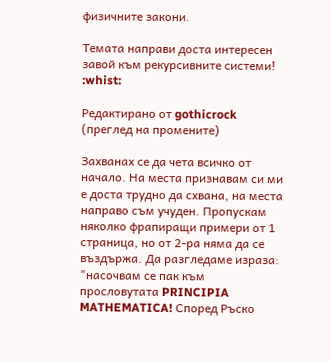физичните закони.

Темата направи доста интересен завой към рекурсивните системи! :whist:

Редактирано от gothicrock (преглед на промените)

Захванах се да чета всичко от начало. На места признавам си ми е доста трудно да схвана, на места направо съм учуден. Пропускам няколко фрапиращи примери от 1 страница, но от 2-ра няма да се въздържа. Да разгледаме израза: "насочвам се пак към прословутата PRINCIPIA MATHEMATICA! Според Ръско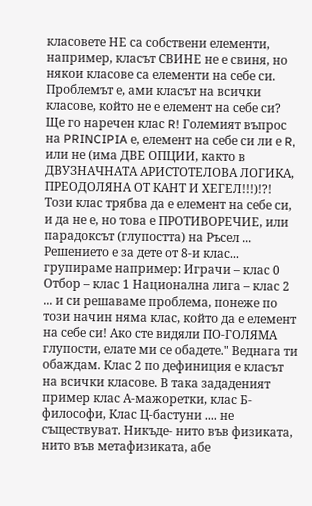класовете НЕ са собствени елементи, например, класът СВИНЕ не е свиня, но някои класове са елементи на себе си. Проблемът е, ами класът на всички класове, който не е елемент на себе си? Ще го наречен клас R! Големият въпрос на PRINCIPIA е, елемент на себе си ли е R, или не (има ДВЕ ОПЦИИ, както в ДВУЗНАЧНАТА АРИСТОТЕЛОВА ЛОГИКА, ПРЕОДОЛЯНА ОТ КАНТ И ХЕГЕЛ!!!)!?! Този клас трябва да е елемент на себе си, и да не е, но това е ПРОТИВОРЕЧИЕ, или парадоксът (глупостта) на Ръсел ... Решението е за дете от 8-и клас... групираме например: Играчи – клас 0 Отбор – клас 1 Национална лига – клас 2 ... и си решаваме проблема, понеже по този начин няма клас, който да е елемент на себе си! Ако сте видяли ПО-ГОЛЯМА глупости, елате ми се обадете." Веднага ти обаждам. Клас 2 по дефиниция е класът на всички класове. В така зададеният пример клас А-мажоретки, клас Б- философи, Клас Ц-бастуни .... не съществуват. Никъде- нито във физиката, нито във метафизиката, абе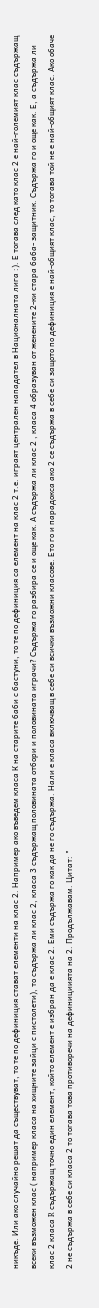никъде. Или ако случайно решат да съществуват, то те по дефиниция стават елементи на клас 2. Например ако въведем класа К на старите баби с бастуни, то те по дефиниция са елемент на клас 2 т.е. играят централен нападател в Националната лига :). Е тогава след като клас 2 е най-големият клас съдържащ всеки възможен клас ( например класа на хищните зайци с пистолети), то съдържа ли клас 2, класа 3 съдържащ половината отбори и половината играчи? Съдържа го разбира се и още как. А съдържа ли клас 2 , класа 4 образуван от женените 2-ки стара баба- защитник. Съдържа го и още как. Е, а съдържа ли клас 2 класа R съдържащ точно един елемент, който елемент е избран да е клас 2. Еми съдържа го как да не го съдържа. Нали е класа включващ в себе си всички възможни класове. Ето го и парадокса ако 2 се съдържа в себе си защото по дефиниция е най-общият клас, то тогава той не е най-общият клас. Ако обаче 2 не съдържа в себе си класа 2 то тогава това противоречи на дефинициията на 2. Продължавам. Цитат: "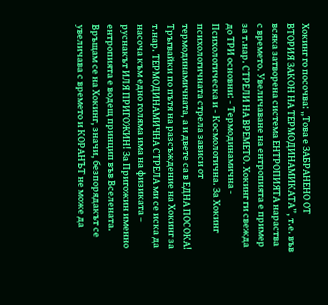Хокинг го посочва: „Това е ЗАБРАНЕНО ОТ ВТОРИЯ ЗАКОН НА ТЕРМОДИНАМИКАТА”, т.е. във всяка затворена система ЕНТРОПИЯТА нараства с времето. Увеличаване на ентропията е пример за т.нар. СТРЕЛИ НА ВРЕМЕТО. Хокинг ги свежда до ТРИ основни: - Термодинамична - Психологическа и - Космологична. За Хокинг психологичната стрела зависи от термодинамичната, а и двете са в ЕДНА ПОСОКА! Тръгвайки по пътя на разсъждение на Хокинг за т.нар. ТЕРМОДИНАМИЧНА СТРЕЛА ми се иска да насоча към едно голяма има на физиката – руснакът ИЛЯ ПРИГОЖИН! За Пригожин именно ентропията е водещ принцип във Вселената. Връщам се на Хокинг, значи, безпорядакът се увеличава с времето и КОРАНЪТ не може да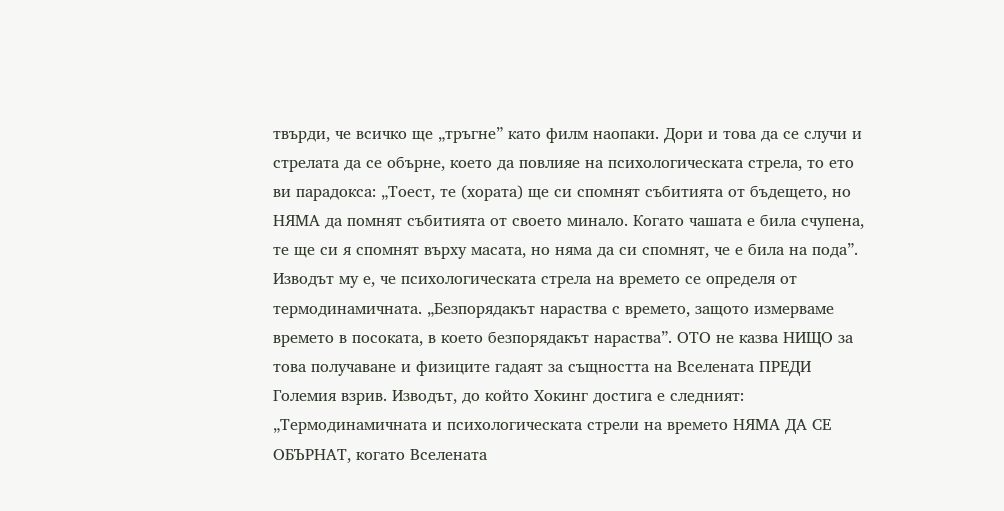твърди, че всичко ще „тръгне” като филм наопаки. Дори и това да се случи и стрелата да се обърне, което да повлияе на психологическата стрела, то ето ви парадокса: „Тоест, те (хората) ще си спомнят събитията от бъдещето, но НЯМА да помнят събитията от своето минало. Когато чашата е била счупена, те ще си я спомнят върху масата, но няма да си спомнят, че е била на пода”. Изводът му е, че психологическата стрела на времето се определя от термодинамичната. „Безпорядакът нараства с времето, защото измерваме времето в посоката, в което безпорядакът нараства”. ОТО не казва НИЩО за това получаване и физиците гадаят за същността на Вселената ПРЕДИ Големия взрив. Изводът, до който Хокинг достига е следният: „Термодинамичната и психологическата стрели на времето НЯМА ДА СЕ ОБЪРНАТ, когато Вселената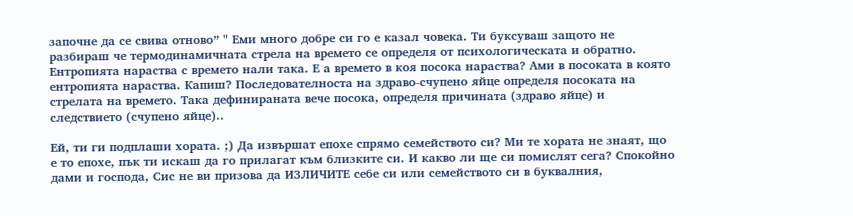започне да се свива отново” " Еми много добре си го е казал човека. Ти буксуваш защото не разбираш че термодинамичната стрела на времето се определя от психологическата и обратно. Ентропията нараства с времето нали така. Е а времето в коя посока нараства? Ами в посоката в която ентропията нараства. Капиш? Последователноста на здраво-счупено яйце определя посоката на стрелата на времето. Така дефинираната вече посока, определя причината (здраво яйце) и следствието (счупено яйце)..

Ей, ти ги подплаши хората. ;) Да извършат епохе спрямо семейството си? Ми те хората не знаят, що е то епохе, пък ти искаш да го прилагат към близките си. И какво ли ще си помислят сега? Спокойно дами и господа, Сис не ви призова да ИЗЛИЧИТЕ себе си или семейството си в буквалния,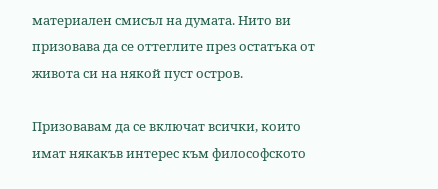материален смисъл на думата. Нито ви призовава да се оттеглите през остатъка от живота си на някой пуст остров.

Призовавам да се включат всички, които имат някакъв интерес към философското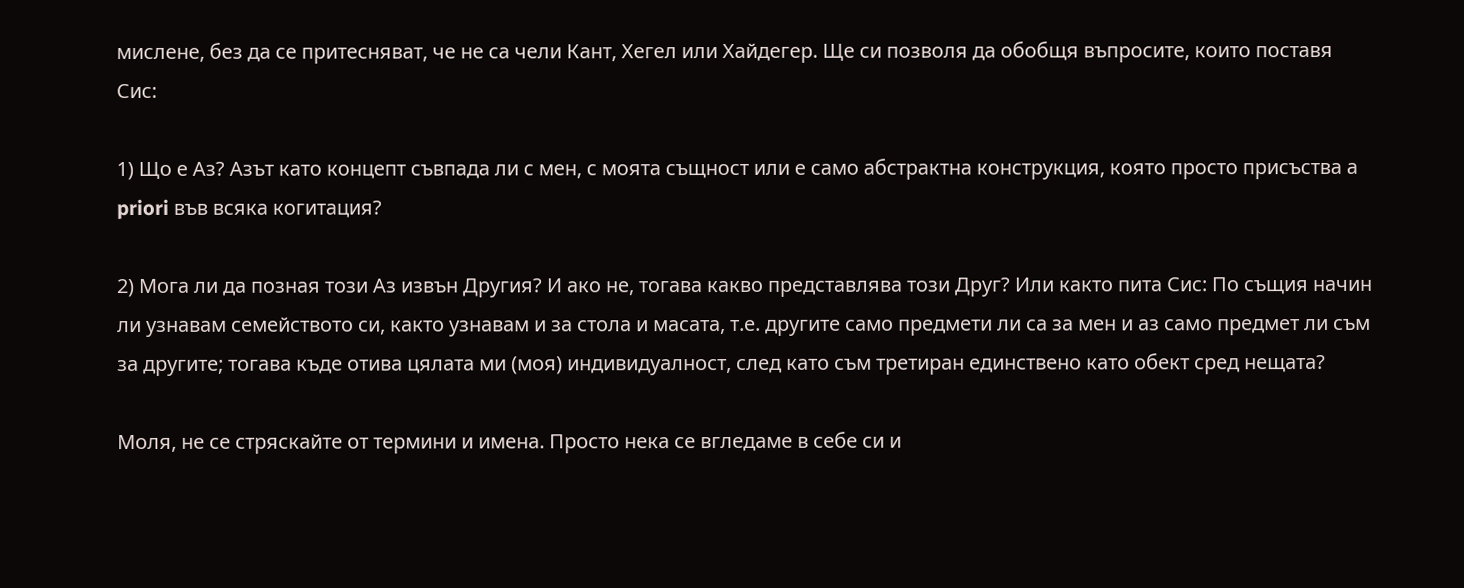мислене, без да се притесняват, че не са чели Кант, Хегел или Хайдегер. Ще си позволя да обобщя въпросите, които поставя Сис:

1) Що е Аз? Азът като концепт съвпада ли с мен, с моята същност или е само абстрактна конструкция, която просто присъства а priori във всяка когитация?

2) Мога ли да позная този Аз извън Другия? И ако не, тогава какво представлява този Друг? Или както пита Сис: По същия начин ли узнавам семейството си, както узнавам и за стола и масата, т.е. другите само предмети ли са за мен и аз само предмет ли съм за другите; тогава къде отива цялата ми (моя) индивидуалност, след като съм третиран единствено като обект сред нещата?

Моля, не се стряскайте от термини и имена. Просто нека се вгледаме в себе си и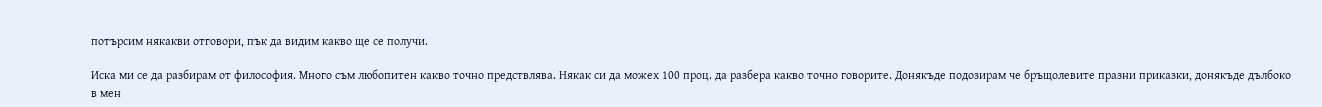потърсим някакви отговори, пък да видим какво ще се получи.

Иска ми се да разбирам от философия. Много съм любопитен какво точно предствлява. Някак си да можех 100 проц. да разбера какво точно говорите. Донякъде подозирам че бръщолевите празни приказки, донякъде дълбоко в мен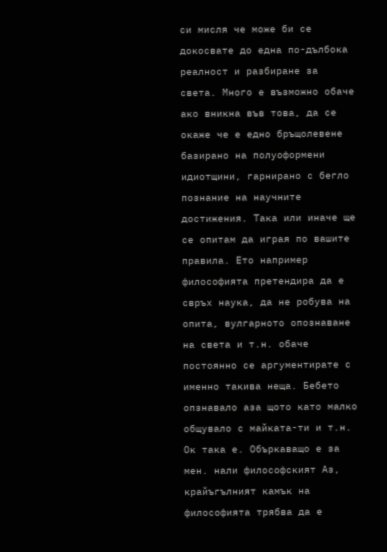си мисля че може би се докосвате до една по-дълбока реалност и разбиране за света. Много е възможно обаче ако вникна във това, да се окаже че е едно бръщолевене базирано на полуоформени идиотщини, гарнирано с бегло познание на научните достижения. Така или иначе ще се опитам да играя по вашите правила. Ето например философията претендира да е свръх наука, да не робува на опита, вулгарното опознаване на света и т.н. обаче постоянно се аргументирате с именно такива неща. Бебето опзнавало аза щото като малко общувало с майката-ти и т.н. Ок така е. Объркаващо е за мен. нали философският Аз, крайъгълният камък на философията трябва да е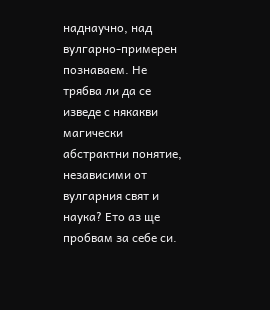наднаучно, над вулгарно-примерен познаваем. Не трябва ли да се изведе с някакви магически абстрактни понятие, независими от вулгарния свят и наука? Ето аз ще пробвам за себе си.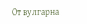От вулгарна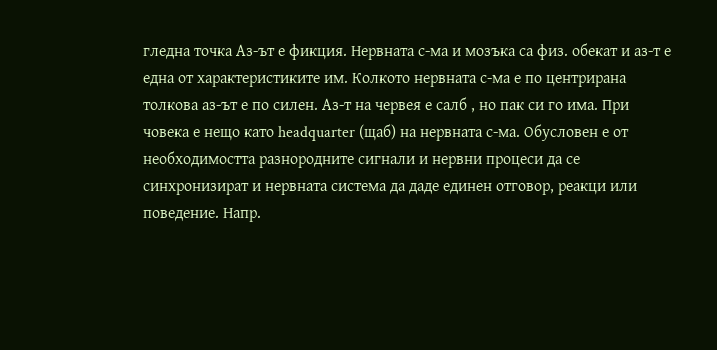гледна точка Аз-ът е фикция. Нервната с-ма и мозъка са физ. обекат и аз-т е една от характеристиките им. Колкото нервната с-ма е по центрирана толкова аз-ът е по силен. Аз-т на червея е салб , но пак си го има. При човека е нещо като headquarter (щаб) на нервната с-ма. Обусловен е от необходимостта разнородните сигнали и нервни процеси да се синхронизират и нервната система да даде единен отговор, реакци или поведение. Напр.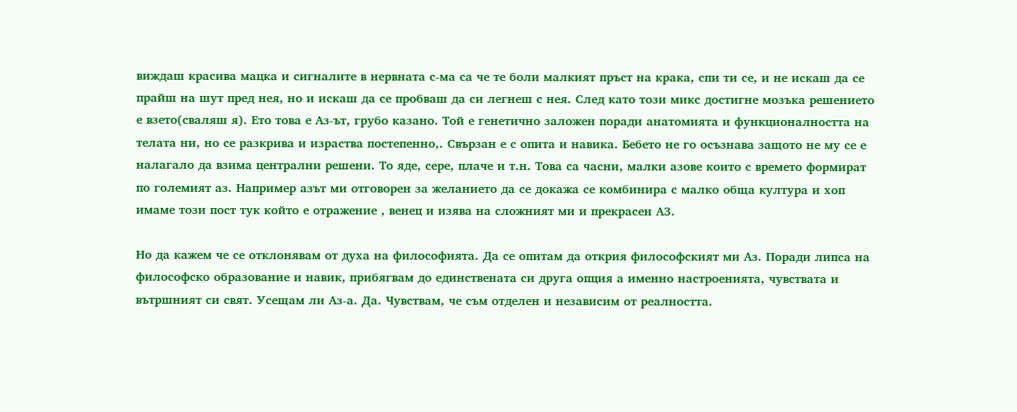виждаш красива мацка и сигналите в нервната с-ма са че те боли малкият пръст на крака, спи ти се, и не искаш да се прайш на шут пред нея, но и искаш да се пробваш да си легнеш с нея. След като този микс достигне мозъка решението е взето(сваляш я). Ето това е Аз-ът, грубо казано. Той е генетично заложен поради анатомията и функционалността на телата ни, но се разкрива и израства постепенно,. Свързан е с опита и навика. Бебето не го осъзнава защото не му се е налагало да взима централни решени. То яде, сере, плаче и т.н. Това са часни, малки азове които с времето формират по големият аз. Например азът ми отговорен за желанието да се докажа се комбинира с малко обща култура и хоп имаме този пост тук който е отражение , венец и изява на сложният ми и прекрасен АЗ.

Но да кажем че се отклонявам от духа на философията. Да се опитам да открия философският ми Аз. Поради липса на философско образование и навик, прибягвам до единствената си друга опция а именно настроенията, чувствата и вътршният си свят. Усещам ли Аз-а. Да. Чувствам, че съм отделен и независим от реалността.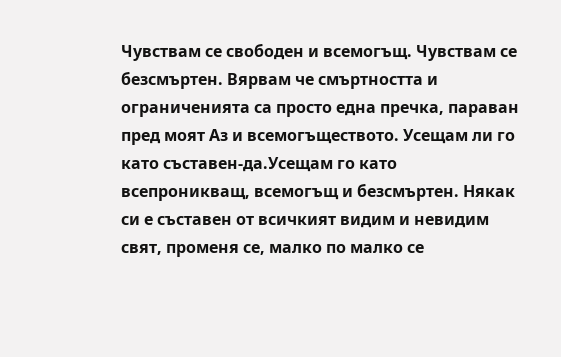Чувствам се свободен и всемогъщ. Чувствам се безсмъртен. Вярвам че смъртността и ограниченията са просто една пречка, параван пред моят Аз и всемогъществото. Усещам ли го като съставен-да.Усещам го като всепроникващ, всемогъщ и безсмъртен. Някак си е съставен от всичкият видим и невидим свят, променя се, малко по малко се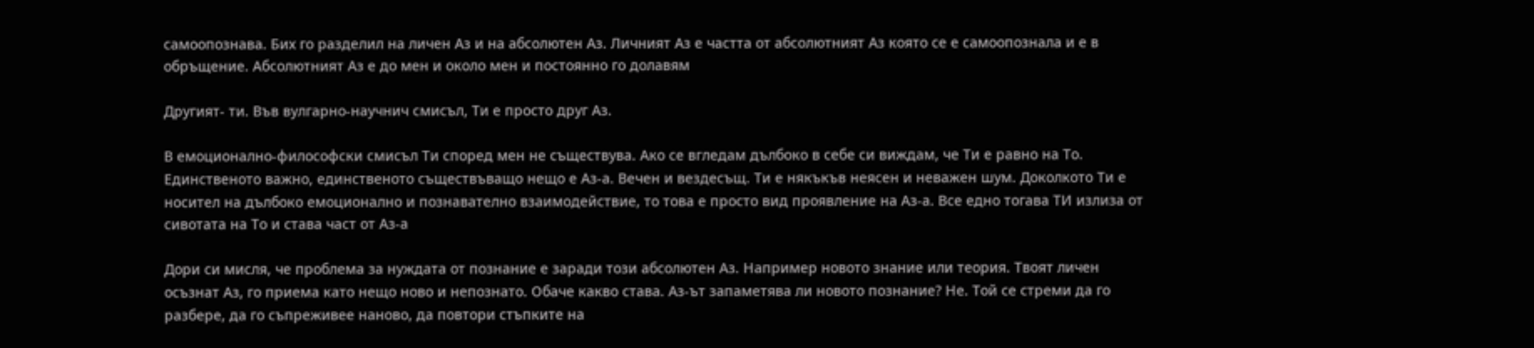самоопознава. Бих го разделил на личен Аз и на абсолютен Аз. Личният Аз е частта от абсолютният Аз която се е самоопознала и е в обръщение. Абсолютният Аз е до мен и около мен и постоянно го долавям

Другият- ти. Във вулгарно-научнич смисъл, Ти е просто друг Аз.

В емоционално-философски смисъл Ти според мен не съществува. Ако се вгледам дълбоко в себе си виждам, че Ти е равно на То. Единственото важно, единственото съществъващо нещо е Аз-а. Вечен и вездесъщ. Ти е някъкъв неясен и неважен шум. Доколкото Ти е носител на дълбоко емоционално и познавателно взаимодействие, то това е просто вид проявление на Аз-а. Все едно тогава ТИ излиза от сивотата на То и става част от Аз-а

Дори си мисля, че проблема за нуждата от познание е заради този абсолютен Аз. Например новото знание или теория. Твоят личен осъзнат Аз, го приема като нещо ново и непознато. Обаче какво става. Аз-ът запаметява ли новото познание? Не. Той се стреми да го разбере, да го съпреживее наново, да повтори стъпките на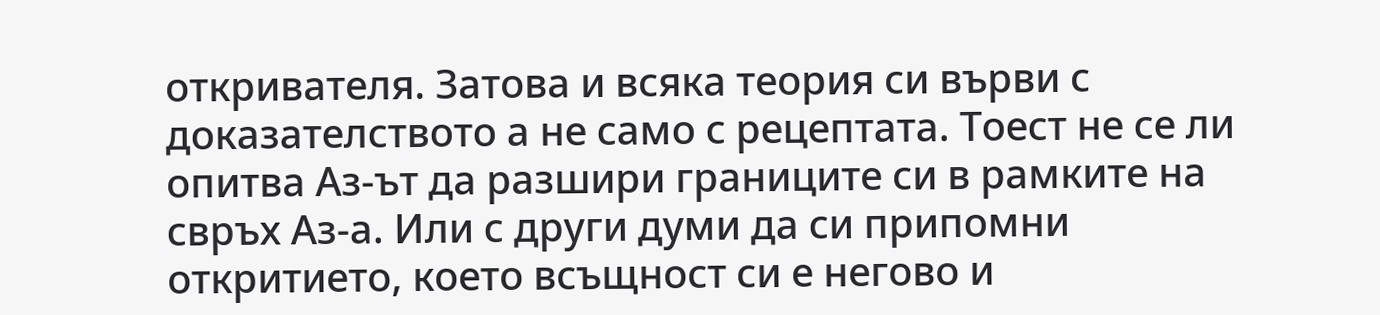откривателя. Затова и всяка теория си върви с доказателството а не само с рецептата. Тоест не се ли опитва Аз-ът да разшири границите си в рамките на свръх Аз-а. Или с други думи да си припомни откритието, което всъщност си е негово и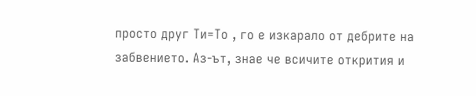просто друг Ти=То , го е изкарало от дебрите на забвението. Аз-ът, знае че всичите открития и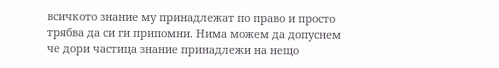всичкото знание му принадлежат по право и просто трябва да си ги припомни. Нима можем да допуснем че дори частица знание принадлежи на нещо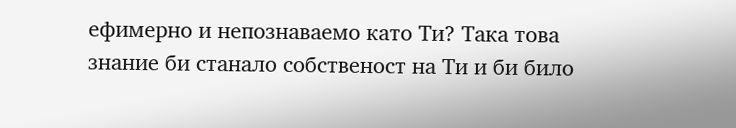ефимерно и непознаваемо като Ти? Така това знание би станало собственост на Ти и би било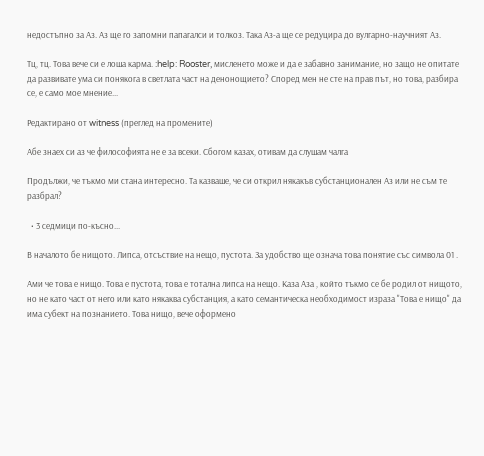недостъпно за Аз. Аз ще го запомни папагалси и толкоз. Така Аз-а ще се редуцира до вулгарно-научният Аз.

Тц, тц. Това вече си е лоша карма. :help: Rooster, мисленето може и да е забавно занимание, но защо не опитате да развивате ума си понякога в светлата част на денонощието? Според мен не сте на прав път, но това, разбира се, е само мое мнение...

Редактирано от witness (преглед на промените)

Абе знаех си аз че философията не е за всеки. Сбогом казах, отивам да слушам чалга

Продължи, че тъкмо ми стана интересно. Та казваше, че си открил някакъв субстанционален Аз или не съм те разбрал?

  • 3 седмици по-късно...

В началото бе нищото. Липса, отсъствие на нещо, пустота. За удобство ще означа това понятие със символа 01 .

Ами че това е нищо. Това е пустота, това е тотална липса на нещо. Каза Аза , който тъкмо се бе родил от нищото, но не като част от него или като някаква субстанция, а като семантическа необходимост израза "Това е нищо" да има субект на познанието. Това нищо, вече оформено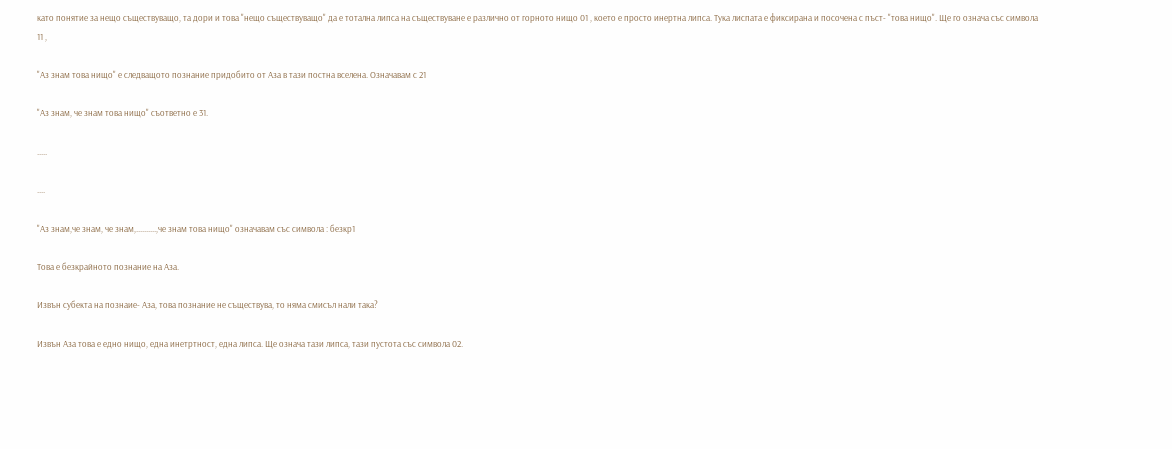като понятие за нещо съществуващо, та дори и това "нещо съществуващо" да е тотална липса на съществуване е различно от горното нищо 01 , което е просто инертна липса. Тука лиспата е фиксирана и посочена с пъст- "това нищо". Ще го означа със символа 11 ,

"Аз знам това нищо" е следващото познание придобито от Аза в тази постна вселена. Означавам с 21

"Аз знам, че знам това нищо" съответно е 31.

.....

....

"Аз знам,че знам, че знам,..........,че знам това нищо" означавам със символа : безкр1

Това е безкрайното познание на Аза.

Извън субекта на познаие- Аза, това познание не съществува, то няма смисъл нали така?

Извън Аза това е едно нищо, една инетртност, една липса. Ще означа тази липса, тази пустота със символа 02.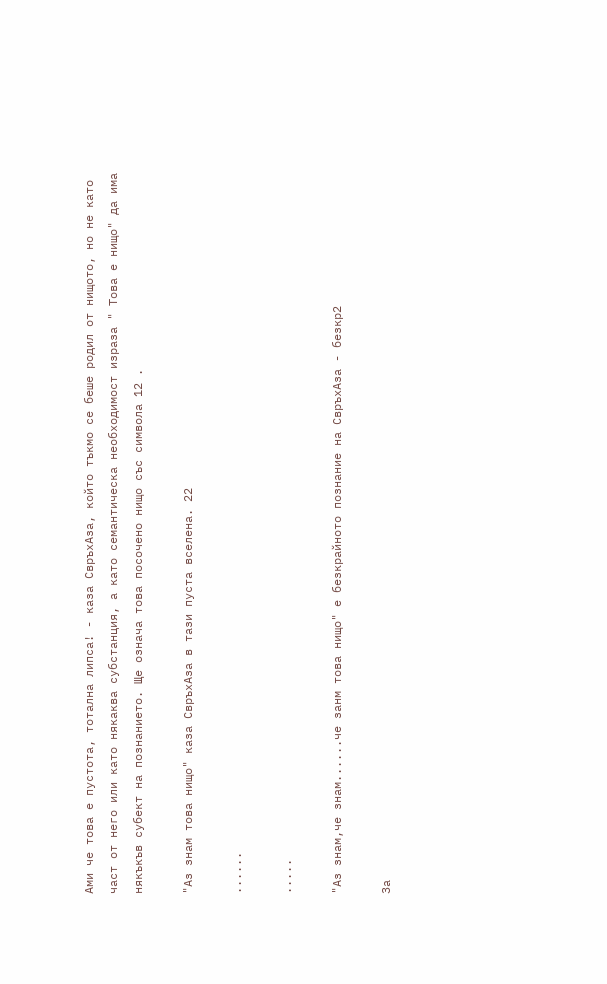Ами че това е пустота, тотална липса! - каза СвръхАза, който тъкмо се беше родил от нищото, но не като част от него или като някаква субстанция, а като семантическа необходимост израза " Това е нищо" да има някъкъв субект на познанието. Ще означа това посочено нищо със символа 12 .

"Аз знам това нищо" каза СвръхАза в тази пуста вселена. 22

......

.....

"Аз знам,че знам......че занм това нищо" е безкрайното познание на СвръхАза - безкр2

За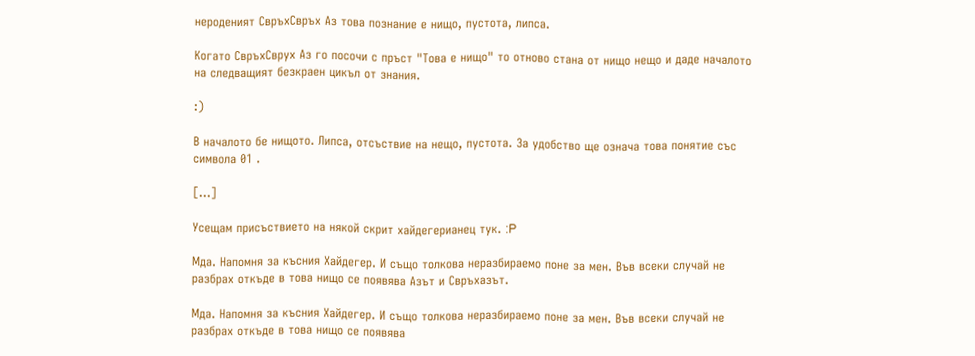нероденият СвръхСвръх Аз това познание е нищо, пустота, липса.

Когато СвръхСврух Аз го посочи с пръст "Това е нищо" то отново стана от нищо нещо и даде началото на следващият безкраен цикъл от знания.

:)

В началото бе нищото. Липса, отсъствие на нещо, пустота. За удобство ще означа това понятие със символа 01 .

[...]

Усещам присъствието на някой скрит хайдегерианец тук. :P

Мда. Напомня за късния Хайдегер. И също толкова неразбираемо поне за мен. Във всеки случай не разбрах откъде в това нищо се появява Азът и Свръхазът.

Мда. Напомня за късния Хайдегер. И също толкова неразбираемо поне за мен. Във всеки случай не разбрах откъде в това нищо се появява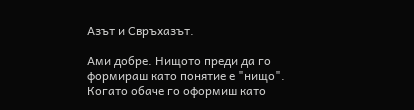Азът и Свръхазът.

Ами добре. Нищото преди да го формираш като понятие е "нищо". Когато обаче го оформиш като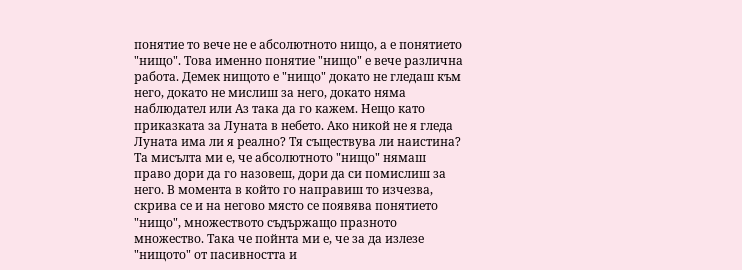понятие то вече не е абсолютното нищо, а е понятието "нищо". Това именно понятие "нищо" е вече различна работа. Демек нищото е "нищо" докато не гледаш към него, докато не мислиш за него, докато няма наблюдател или Аз така да го кажем. Нещо като приказката за Луната в небето. Ако никой не я гледа Луната има ли я реално? Тя съществува ли наистина? Та мисълта ми е, че абсолютното "нищо" нямаш право дори да го назовеш, дори да си помислиш за него. В момента в който го направиш то изчезва, скрива се и на негово място се появява понятието "нищо", множеството съдържащо празното множество. Така че пойнта ми е, че за да излезе "нищото" от пасивността и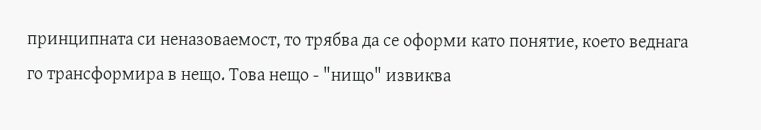принципната си неназоваемост, то трябва да се оформи като понятие, което веднага го трансформира в нещо. Това нещо - "нищо" извиква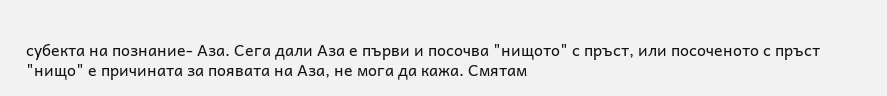субекта на познание- Аза. Сега дали Аза е първи и посочва "нищото" с пръст, или посоченото с пръст "нищо" е причината за появата на Аза, не мога да кажа. Смятам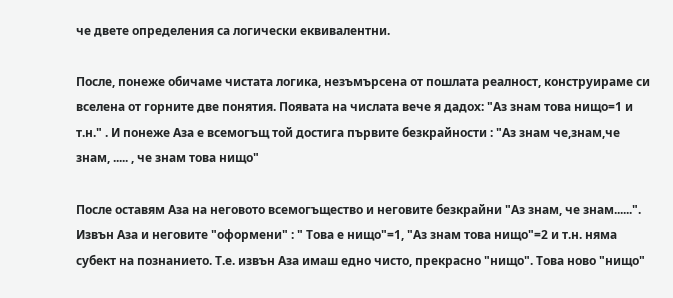че двете определения са логически еквивалентни.

После, понеже обичаме чистата логика, незъмърсена от пошлата реалност, конструираме си вселена от горните две понятия. Появата на числата вече я дадох: "Аз знам това нищо=1 и т.н." . И понеже Аза е всемогъщ той достига първите безкрайности : "Аз знам че,знам,че знам, ..... , че знам това нищо"

После оставям Аза на неговото всемогъщество и неговите безкрайни "Аз знам, че знам......". Извън Аза и неговите "оформени" : " Това е нищо"=1, "Аз знам това нищо"=2 и т.н. няма субект на познанието. Т.е. извън Аза имаш едно чисто, прекрасно "нищо". Това ново "нищо"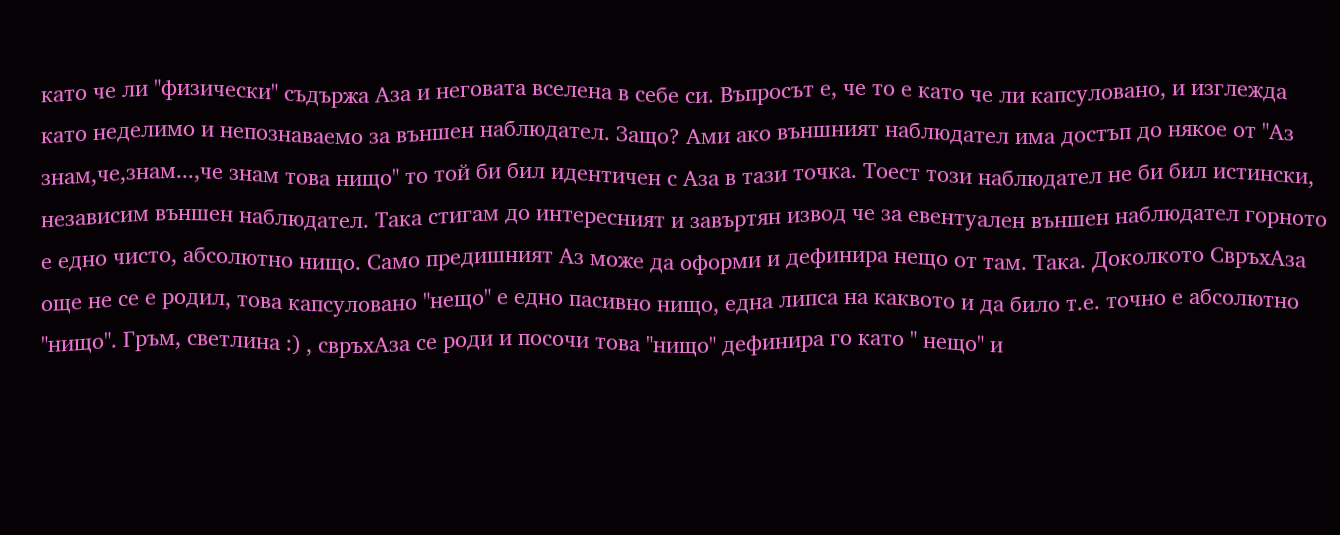като че ли "физически" съдържа Аза и неговата вселена в себе си. Въпросът е, че то е като че ли капсуловано, и изглежда като неделимо и непознаваемо за външен наблюдател. Защо? Ами ако външният наблюдател има достъп до някое от "Аз знам,че,знам...,че знам това нищо" то той би бил идентичен с Аза в тази точка. Тоест този наблюдател не би бил истински, независим външен наблюдател. Така стигам до интересният и завъртян извод че за евентуален външен наблюдател горното е едно чисто, абсолютно нищо. Само предишният Аз може да оформи и дефинира нещо от там. Така. Доколкото СвръхАза още не се е родил, това капсуловано "нещо" е едно пасивно нищо, една липса на каквото и да било т.е. точно е абсолютно "нищо". Гръм, светлина :) , свръхАза се роди и посочи това "нищо" дефинира го като " нещо" и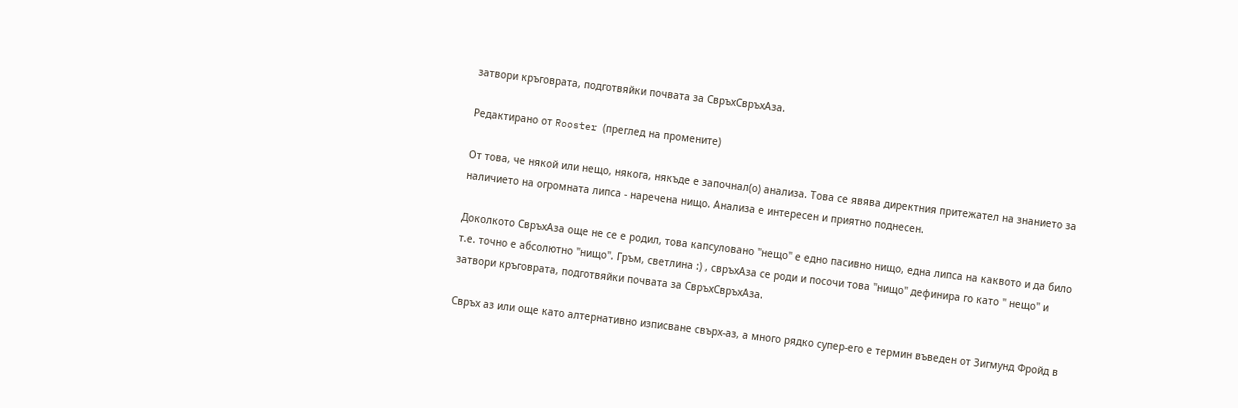затвори кръговрата, подготвяйки почвата за СвръхСвръхАза.

Редактирано от Rooster (преглед на промените)

От това, че някой или нещо, някога, някъде е започнал(о) анализа. Това се явява директния притежател на знанието за наличието на огромната липса - наречена нищо. Анализа е интересен и приятно поднесен.

Доколкото СвръхАза още не се е родил, това капсуловано "нещо" е едно пасивно нищо, една липса на каквото и да било т.е. точно е абсолютно "нищо". Гръм, светлина :) , свръхАза се роди и посочи това "нищо" дефинира го като " нещо" и затвори кръговрата, подготвяйки почвата за СвръхСвръхАза.

Свръх аз или още като алтернативно изписване свърх-аз, а много рядко супер-его е термин въведен от Зигмунд Фройд в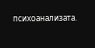психоанализата.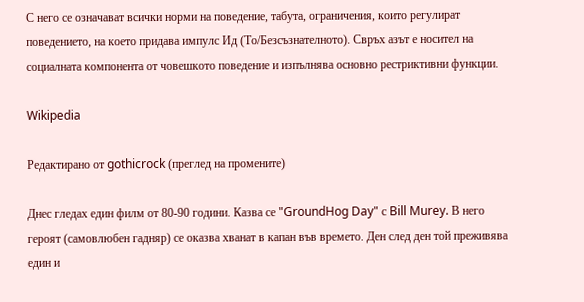С него се означават всички норми на поведение, табута, ограничения, които регулират поведението, на което придава импулс Ид (То/Безсъзнателното). Свръх азът е носител на социалната компонента от човешкото поведение и изпълнява основно рестриктивни функции.

Wikipedia

Редактирано от gothicrock (преглед на промените)

Днес гледах един филм от 80-90 години. Казва се "GroundHog Day" с Bill Murey. В него героят (самовлюбен гадняр) се оказва хванат в капан във времето. Ден след ден той преживява един и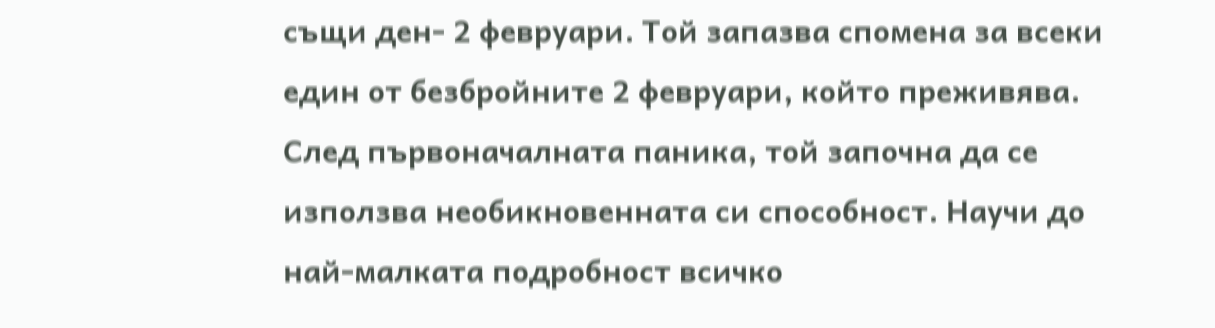същи ден- 2 февруари. Той запазва спомена за всеки един от безбройните 2 февруари, който преживява. След първоначалната паника, той започна да се използва необикновенната си способност. Научи до най-малката подробност всичко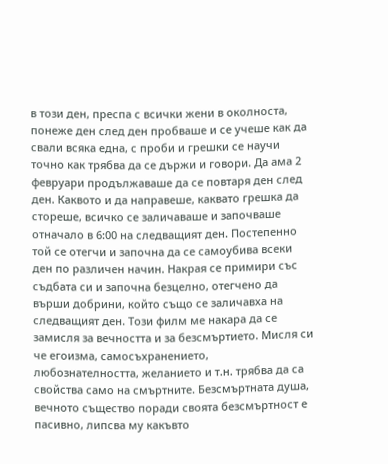в този ден, преспа с всички жени в околноста, понеже ден след ден пробваше и се учеше как да свали всяка една, с проби и грешки се научи точно как трябва да се държи и говори. Да ама 2 февруари продължаваше да се повтаря ден след ден. Каквото и да направеше, каквато грешка да стореше, всичко се заличаваше и започваше отначало в 6:00 на следващият ден. Постепенно той се отегчи и започна да се самоубива всеки ден по различен начин. Накрая се примири със съдбата си и започна безцелно, отегчено да върши добрини, който също се заличавха на следващият ден. Този филм ме накара да се замисля за вечността и за безсмъртието. Мисля си че егоизма, самосъхранението, любознателността, желанието и т.н. трябва да са свойства само на смъртните. Безсмъртната душа, вечното същество поради своята безсмъртност е пасивно, липсва му какъвто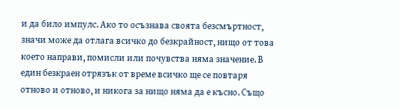и да било импулс. Ако то осъзнава своята безсмъртност, значи може да отлага всичко до безкрайност, нищо от това което направи, помисли или почувства няма значение. В един безкраен отрязък от време всичко ще се повтаря отново и отново, и никога за нищо няма да е късно. Също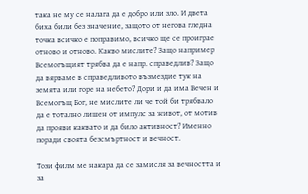така не му се налага да е добро или зло. И двета биха били без значение, защото от негова гледна точка всичко е поправимо, всичко ще се проиграе отново и отново. Какво мислите? Защо например Всемогъщият трябва да е напр. справедлив? Защо да вярваме в справедливото възмездие тук на земята или горе на небето? Дори и да има Вечен и Всемогъщ Бог, не мислите ли че той би трябвало да е тотално лишен от импулс за живот, от мотив да прояви каквато и да било активност? Именно поради своята безсмъртност и вечност.

Този филм ме накара да се замисля за вечността и за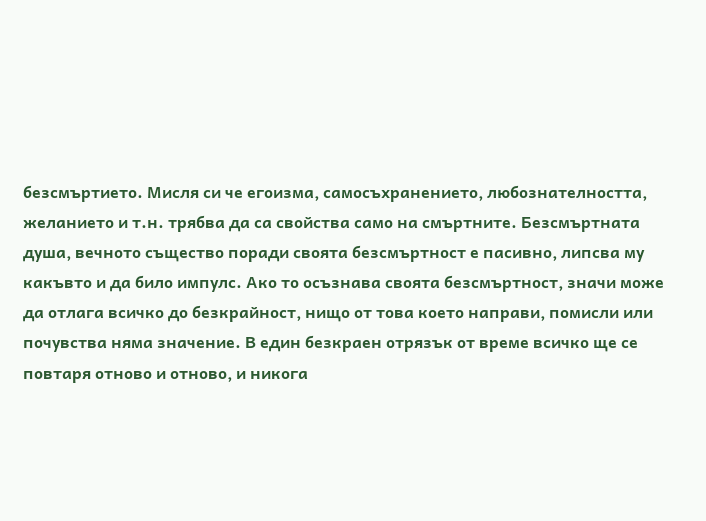безсмъртието. Мисля си че егоизма, самосъхранението, любознателността, желанието и т.н. трябва да са свойства само на смъртните. Безсмъртната душа, вечното същество поради своята безсмъртност е пасивно, липсва му какъвто и да било импулс. Ако то осъзнава своята безсмъртност, значи може да отлага всичко до безкрайност, нищо от това което направи, помисли или почувства няма значение. В един безкраен отрязък от време всичко ще се повтаря отново и отново, и никога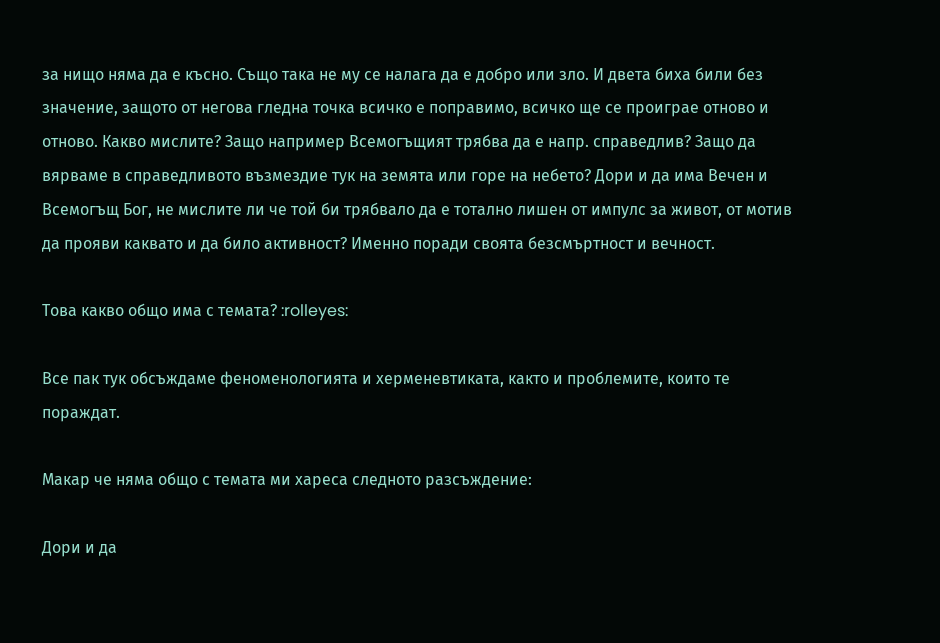за нищо няма да е късно. Също така не му се налага да е добро или зло. И двета биха били без значение, защото от негова гледна точка всичко е поправимо, всичко ще се проиграе отново и отново. Какво мислите? Защо например Всемогъщият трябва да е напр. справедлив? Защо да вярваме в справедливото възмездие тук на земята или горе на небето? Дори и да има Вечен и Всемогъщ Бог, не мислите ли че той би трябвало да е тотално лишен от импулс за живот, от мотив да прояви каквато и да било активност? Именно поради своята безсмъртност и вечност.

Това какво общо има с темата? :rolleyes:

Все пак тук обсъждаме феноменологията и херменевтиката, както и проблемите, които те пораждат.

Макар че няма общо с темата ми хареса следното разсъждение:

Дори и да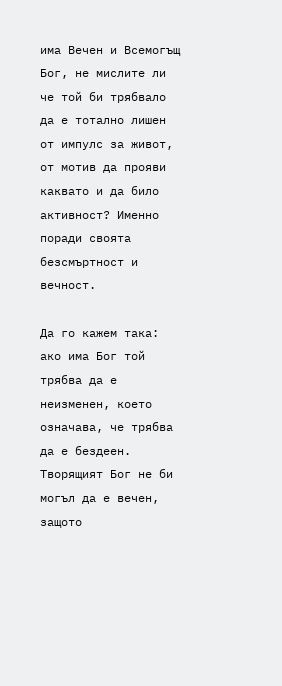има Вечен и Всемогъщ Бог, не мислите ли че той би трябвало да е тотално лишен от импулс за живот, от мотив да прояви каквато и да било активност? Именно поради своята безсмъртност и вечност.

Да го кажем така: ако има Бог той трябва да е неизменен, което означава, че трябва да е бездеен. Творящият Бог не би могъл да е вечен, защото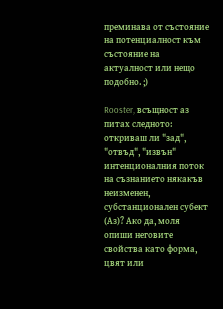преминава от състояние на потенциалност към състояние на актуалност или нещо подобно. ;)

Rooster, всъщност аз питах следното: откриваш ли "зад", "отвъд", "извън" интенционалния поток на съзнанието някакъв неизменен, субстанционален субект (Аз)? Ако да, моля опиши неговите свойства като форма, цвят или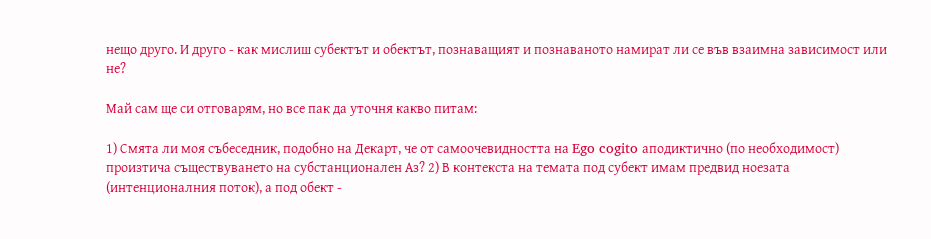нещо друго. И друго - как мислиш субектът и обектът, познаващият и познаваното намират ли се във взаимна зависимост или не?

Май сам ще си отговарям, но все пак да уточня какво питам:

1) Смята ли моя събеседник, подобно на Декарт, че от самоочевидността на Ego cogito аподиктично (по необходимост) произтича съществуването на субстанционален Аз? 2) В контекста на темата под субект имам предвид ноезата (интенционалния поток), а под обект -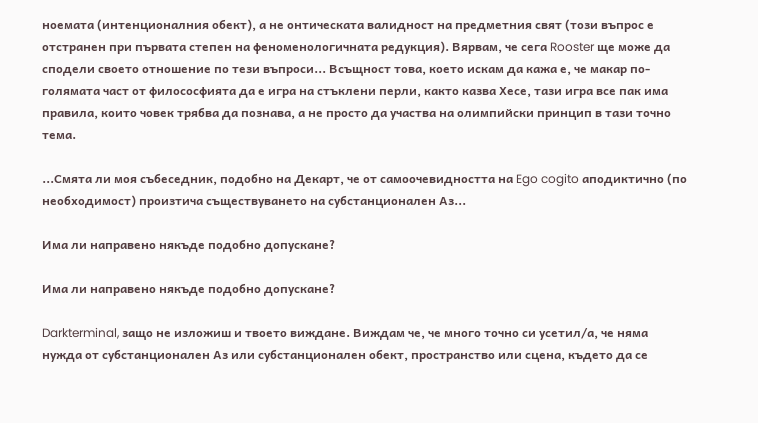ноемата (интенционалния обект), а не онтическата валидност на предметния свят (този въпрос е отстранен при първата степен на феноменологичната редукция). Вярвам, че сега Rooster ще може да сподели своето отношение по тези въпроси... Всъщност това, което искам да кажа е, че макар по-голямата част от филососфията да е игра на стъклени перли, както казва Хесе, тази игра все пак има правила, които човек трябва да познава, а не просто да участва на олимпийски принцип в тази точно тема.

...Смята ли моя събеседник, подобно на Декарт, че от самоочевидността на Ego cogito аподиктично (по необходимост) произтича съществуването на субстанционален Аз...

Има ли направено някъде подобно допускане?

Има ли направено някъде подобно допускане?

Darkterminal, защо не изложиш и твоето виждане. Виждам че, че много точно си усетил/а, че няма нужда от субстанционален Аз или субстанционален обект, пространство или сцена, където да се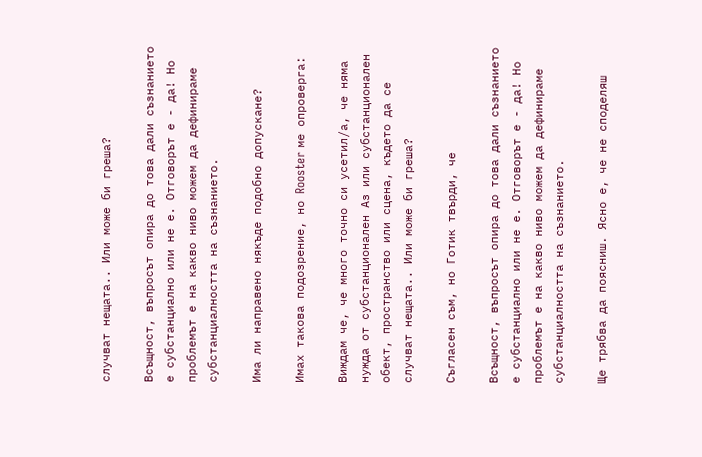случват нещата.. Или може би греша?

Всъщност, въпросът опира до това дали съзнанието е субстанциално или не е. Отговорът е - да! Но проблемът е на какво ниво можем да дефинираме субстанциалността на съзнанието.

Има ли направено някъде подобно допускане?

Имах такова подозрение, но Rooster ме опроверга:

Виждам че, че много точно си усетил/а, че няма нужда от субстанционален Аз или субстанционален обект, пространство или сцена, където да се случват нещата.. Или може би греша?

Съгласен съм, но Готик твърди, че

Всъщност, въпросът опира до това дали съзнанието е субстанциално или не е. Отговорът е - да! Но проблемът е на какво ниво можем да дефинираме субстанциалността на съзнанието.

Ще трябва да поясниш. Ясно е, че не споделяш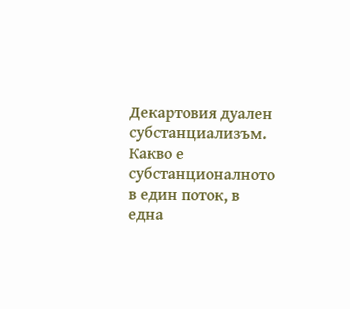Декартовия дуален субстанциализъм. Какво е субстанционалното в един поток, в една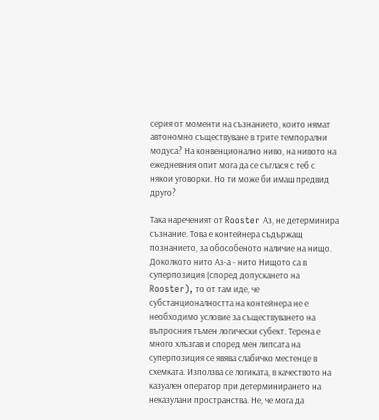серия от моменти на съзнанието, които нямат автономно съществуване в трите темпорални модуса? На конвенционално ниво, на нивото на ежедневния опит мога да се съглася с теб с някои уговорки. Но ти може би имаш предвид друго?

Така нареченият от Rooster Аз, не детерминира съзнание. Това е контейнера съдържащ познанието, за обособеното наличие на нищо. Доколкото нито Аз-а - нито Нищото са в суперпозиция (според допускането на Rooster), то от там иде, че субстанционалността на контейнера не е необходимо условие за съществуването на въпросния тъмен логически субект. Терена е много хлъзгав и според мен липсата на суперпозиция се явява слабичко местенце в схемката. Използва се логиката, в качеството на казуален оператор при детерминирането на неказулани пространства. Не, че мога да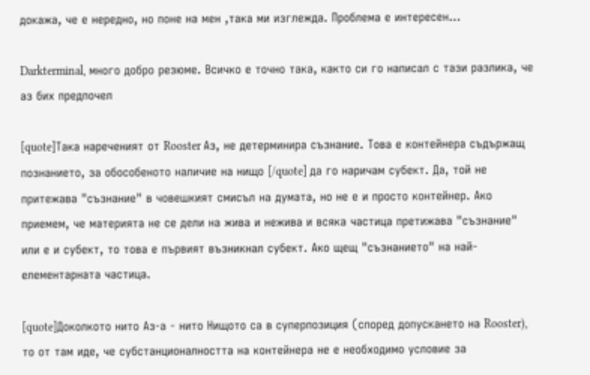докажа, че е нередно, но поне на мен ,така ми изглежда. Проблема е интересен...

Darkterminal, много добро резюме. Всичко е точно така, както си го написал с тази разлика, че аз бих предпочел

[quote]Така нареченият от Rooster Аз, не детерминира съзнание. Това е контейнера съдържащ познанието, за обособеното наличие на нищо [/quote] да го наричам субект. Да, той не притежава "съзнание" в човешкият смисъл на думата, но не е и просто контейнер. Ако приемем, че материята не се дели на жива и нежива и всяка частица претижава "съзнание" или е и субект, то това е първият възникнал субект. Ако щещ "съзнанието" на най-елементарната частица.

[quote]Доколкото нито Аз-а - нито Нищото са в суперпозиция (според допускането на Rooster), то от там иде, че субстанционалността на контейнера не е необходимо условие за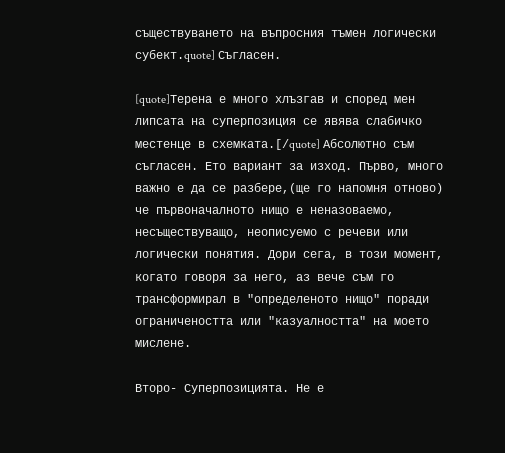съществуването на въпросния тъмен логически субект.quote] Съгласен.

[quote]Терена е много хлъзгав и според мен липсата на суперпозиция се явява слабичко местенце в схемката.[/quote] Абсолютно съм съгласен. Ето вариант за изход. Първо, много важно е да се разбере,(ще го напомня отново) че първоначалното нищо е неназоваемо, несъществуващо, неописуемо с речеви или логически понятия. Дори сега, в този момент, когато говоря за него, аз вече съм го трансформирал в "определеното нищо" поради ограничеността или "казуалността" на моето мислене.

Второ- Суперпозицията. Не е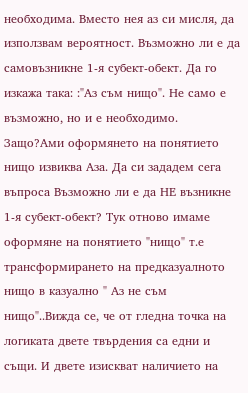необходима. Вместо нея аз си мисля, да използвам вероятност. Възможно ли е да самовъзникне 1-я субект-обект. Да го изкажа така: :"Аз съм нищо". Не само е възможно, но и е необходимо. Защо?Ами оформянето на понятието нищо извиква Аза. Да си зададем сега въпроса Възможно ли е да НЕ възникне 1-я субект-обект? Тук отново имаме оформяне на понятието "нищо" т.е трансформирането на предказуалното нищо в казуално " Аз не съм нищо"..Вижда се, че от гледна точка на логиката двете твърдения са едни и същи. И двете изискват наличието на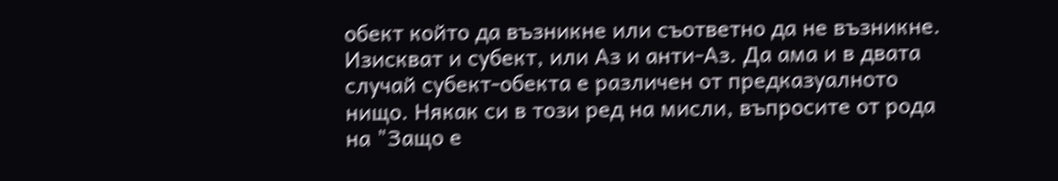обект който да възникне или съответно да не възникне. Изискват и субект, или Аз и анти-Аз. Да ама и в двата случай субект-обекта е различен от предказуалното нищо. Някак си в този ред на мисли, въпросите от рода на "Защо е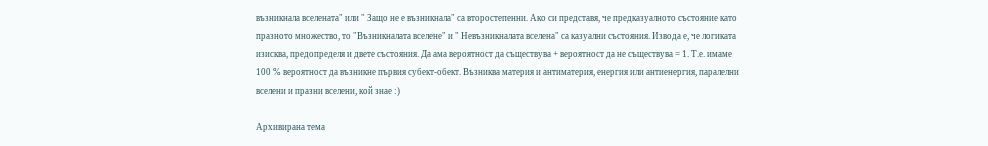възникнала вселената" или " Защо не е възникнала" са второстепенни. Ако си представя, че предказуалното състояние като празното множество, то "Възникналата вселене" и " Невъзникналата вселена" са казуални състояния. Извода е, че логиката изисква, предопределя и двете състояния. Да ама вероятност да съществува + вероятност да не съществува = 1. Т.е. имаме 100 % вероятност да възникне първия субект-обект. Възниква материя и антиматерия, енергия или антиенергия, паралелни вселени и празни вселени, кой знае :)

Архивирана тема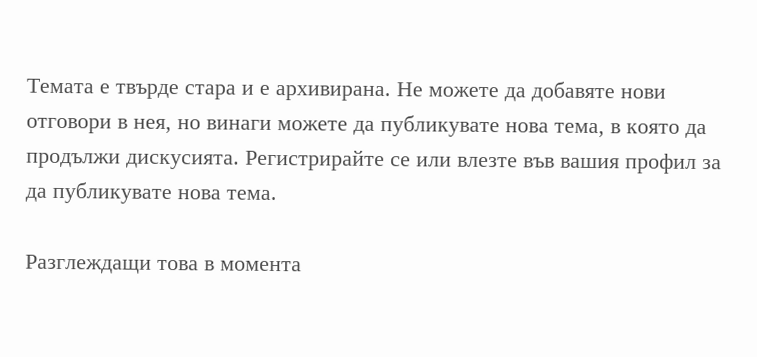Темата е твърде стара и е архивирана. Не можете да добавяте нови отговори в нея, но винаги можете да публикувате нова тема, в която да продължи дискусията. Регистрирайте се или влезте във вашия профил за да публикувате нова тема.

Разглеждащи това в момента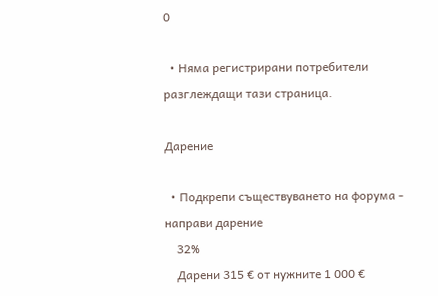0

  • Няма регистрирани потребители разглеждащи тази страница.

Дарение

  • Подкрепи съществуването на форума - направи дарение
    32%
    Дарени 315 € от нужните 1 000 €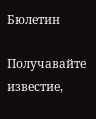Бюлетин

Получавайте известие,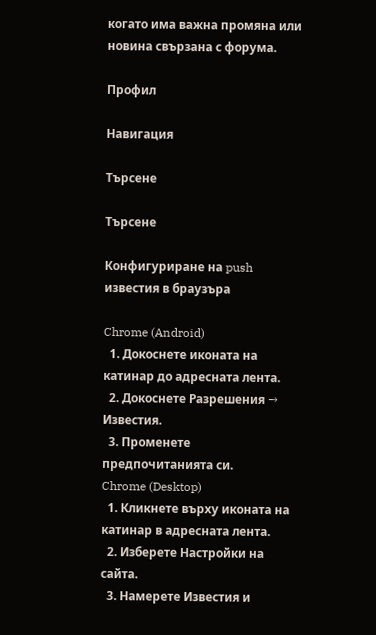когато има важна промяна или новина свързана с форума.

Профил

Навигация

Търсене

Търсене

Конфигуриране на push известия в браузъра

Chrome (Android)
  1. Докоснете иконата на катинар до адресната лента.
  2. Докоснете Разрешения → Известия.
  3. Променете предпочитанията си.
Chrome (Desktop)
  1. Кликнете върху иконата на катинар в адресната лента.
  2. Изберете Настройки на сайта.
  3. Намерете Известия и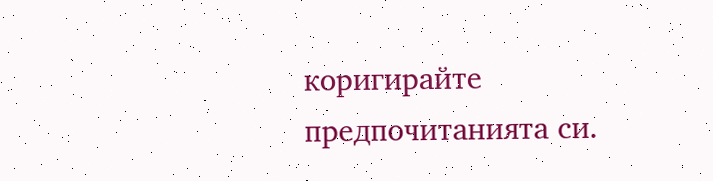коригирайте предпочитанията си.